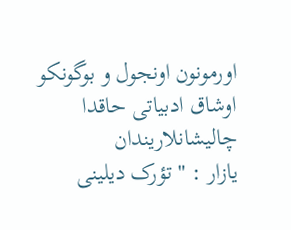اورمونون اونجول و بوگونکو اوشاق ادبیاتی حاقدا چالیشانلاریندان
یازار : " تؤرک دیلینی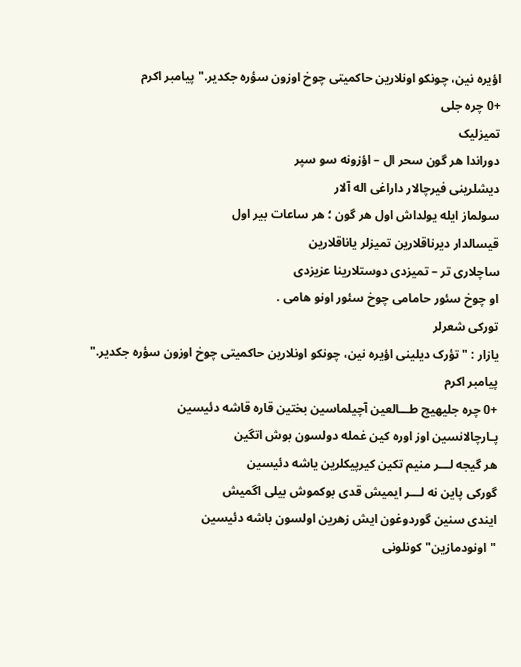اؤیره نین، چونکو اونلارین حاکمیتی چوخ اوزون سؤره جکدیر." پیامبر اکرم
+0 چره جلی
تمیزلیک
دوراندا هر گون سحر ال – اؤزونه سو سپر
دیشلرینی فیرچالار داراغی اله آلار
سولماز ایله یولداش اول هر گون ؛ هر ساعات بیر اول
قیسالدار دیرناقلارین تمیزلر یاناقلارین
ساچلاری تر – تمیزدی دوستلارینا عزیزدی
او چوخ سئور حامامی چوخ سئور اونو هامی .
تورکی شعرلر
یازار : " تؤرک دیلینی اؤیره نین، چونکو اونلارین حاکمیتی چوخ اوزون سؤره جکدیر." پیامبر اکرم
+0 چره جلیهیچ طـــالعین آچیلماسین بختین قاره قاشه دئیسین
پـارچالانسین اوز اوره کین غمله دولسون بوش اتگین
هر گیجه لـــر منیم تکین کیرپیکلرین یاشه دئیسین
گورکی پاین نه لـــر ایمیش قدی بوکموش بیلی اگمیش
ایندی سنین گوردوغون ایش زهرین اولسون باشه دئیسین
"اونودمازین"کونلونی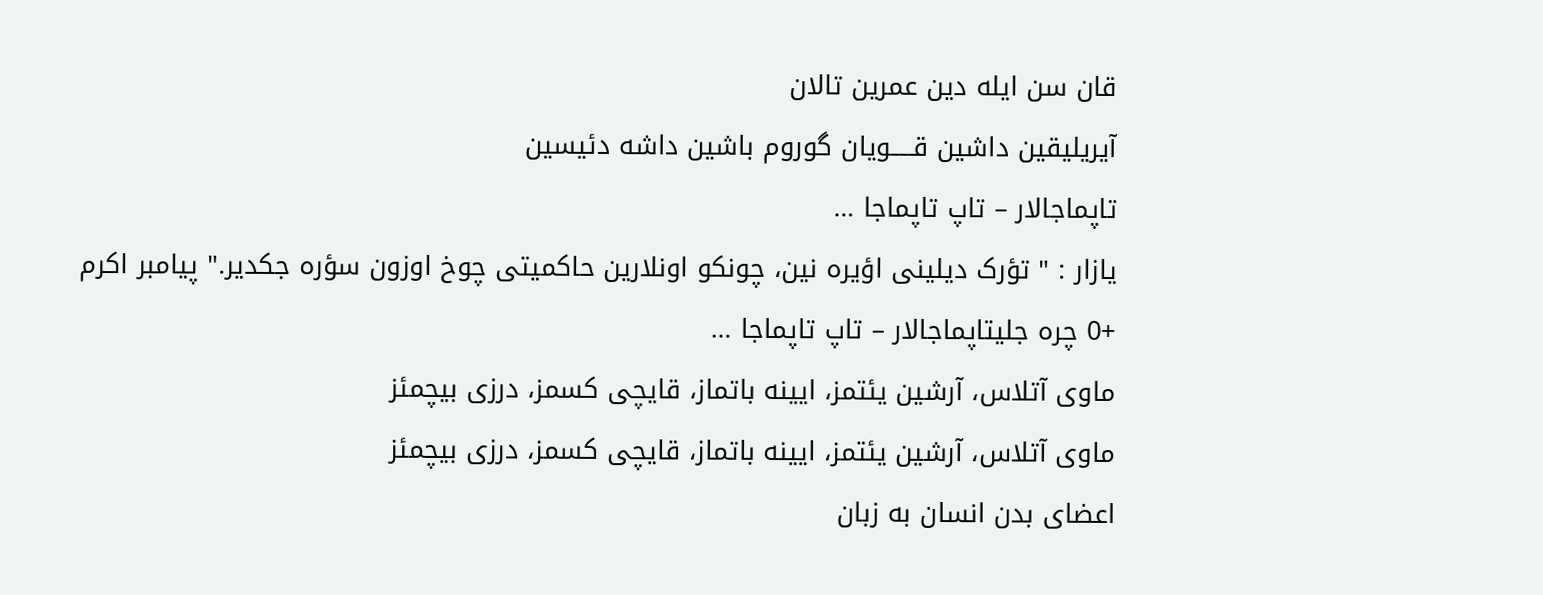قان سن ایله دین عمرین تالان
آیریلیقین داشین قـــــویان گوروم باشین داشه دئیسین
تاپماجالار – تاپ تاپماجا …
یازار : " تؤرک دیلینی اؤیره نین، چونکو اونلارین حاکمیتی چوخ اوزون سؤره جکدیر." پیامبر اکرم
+0 چره جلیتاپماجالار – تاپ تاپماجا …
ماوی آتلاس، آرشین یئتمز، ایینه باتماز، قایچی کسمز، درزی بیچمئز
ماوی آتلاس، آرشین یئتمز، ایینه باتماز، قایچی کسمز، درزی بیچمئز
اعضای بدن انسان به زبان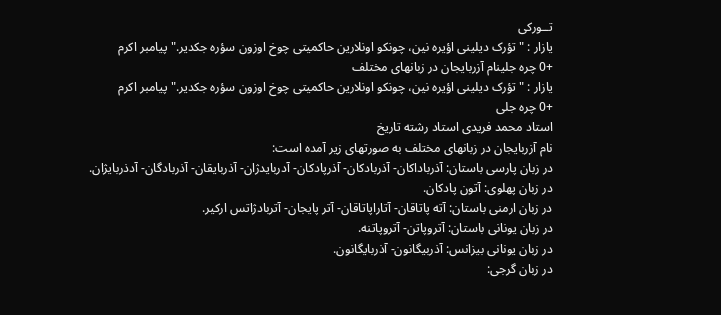تــورکی
یازار : " تؤرک دیلینی اؤیره نین، چونکو اونلارین حاکمیتی چوخ اوزون سؤره جکدیر." پیامبر اکرم
+0 چره جلینام آزربایجان در زبانهای مختلف
یازار : " تؤرک دیلینی اؤیره نین، چونکو اونلارین حاکمیتی چوخ اوزون سؤره جکدیر." پیامبر اکرم
+0 چره جلی
استاد محمد فریدی استاد رشته تاریخ
نام آزربایجان در زبانهای مختلف به صورتهای زیر آمده است:
در زبان پارسی باستان: آذرباداکان- آذربادکان- آذرپادکان- آدربایدژان- آذربایقان- آذربادگان- آدذربایژان.
در زبان پهلوی: آتون پادکان.
در زبان ارمنی باستان: آته پاتاقان- آتاراپاتاقان- آتر پایجان- آتربادژاتس ارکیر.
در زبان یونانی باستان: آتروپاتن- آتروپاتنه.
در زبان یونانی بیزانس: آذربیگانون- آذربایگانون.
در زبان گرجی: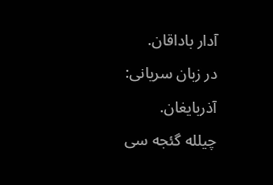آدار باداقان.
در زبان سریانی: آذربایغان.
چیلله گئجه سی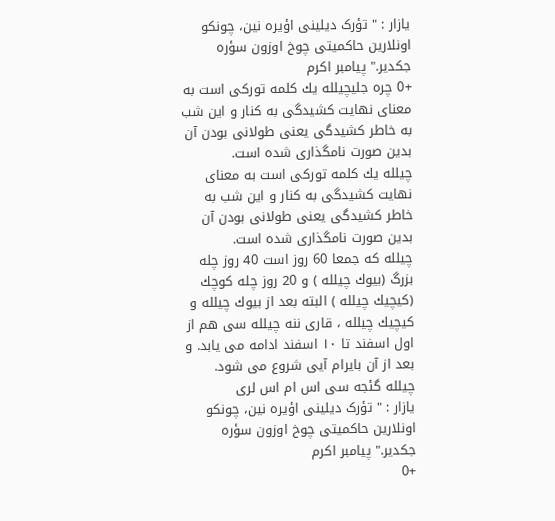یازار : " تؤرک دیلینی اؤیره نین، چونکو اونلارین حاکمیتی چوخ اوزون سؤره جکدیر." پیامبر اکرم
+0 چره جلیچیلله یك كلمه توركی است به معنای نهایت كشیدگی به كنار و این شب به خاطر كشیدگی یعنی طولانی بودن آن بدین صورت نامگذاری شده است.
چیلله یك كلمه توركی است به معنای نهایت كشیدگی به كنار و این شب به خاطر كشیدگی یعنی طولانی بودن آن بدین صورت نامگذاری شده است.
چیلله كه جمعا 60 روز است 40 روز چله بزرگ (بیوك چیلله ) و 20 روز چله كوچك (كیچیك چیلله ) البته بعد از بیوك چیلله و كیچیك چیلله ، قاری ننه چیلله سی هم از اول اسفند تا ۱۰ اسفند ادامه می یابد. و بعد از آن بایرام آیی شروع می شود.
چیلله گئجه سی اس ام اس لری
یازار : " تؤرک دیلینی اؤیره نین، چونکو اونلارین حاکمیتی چوخ اوزون سؤره جکدیر." پیامبر اکرم
+0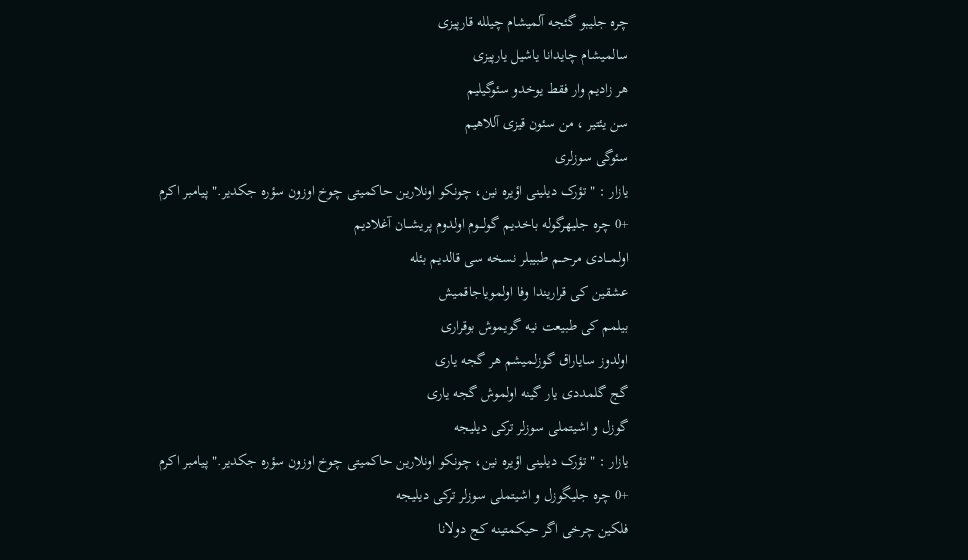چره جلیبو گئجه آلمیشام چیلله قارپیزی
سالمیشام چایدانا یاشیل یارپیزی
هر زادیم وار فقط یوخدو سئوگیلیم
سن یئتیر ، من سئون قیزی آللاهیم
سئوگی سوزلری
یازار : " تؤرک دیلینی اؤیره نین، چونکو اونلارین حاکمیتی چوخ اوزون سؤره جکدیر." پیامبر اکرم
+0 چره جلیهرگوله باخدیم گولــــوم اولدوم پریشـــان آغلادیم
اولمـــادی مرحـــم طبیبلر نسخه سی قالدیم بئله
عشقین كی قراریندا وفا اولمویاجاقمیش
بیلمم كی طبیعت نیه گویموش بوقراری
اولدوز سایاراق گوزلمیشم هر گجه یاری
گج گلمددی یار گینه اولموش گجه یاری
گوزل و اشیتملی سوزلر تركی دیلیجه
یازار : " تؤرک دیلینی اؤیره نین، چونکو اونلارین حاکمیتی چوخ اوزون سؤره جکدیر." پیامبر اکرم
+0 چره جلیگوزل و اشیتملی سوزلر تركی دیلیجه
فلكین چرخی اگر حیكمتینه كج دولانا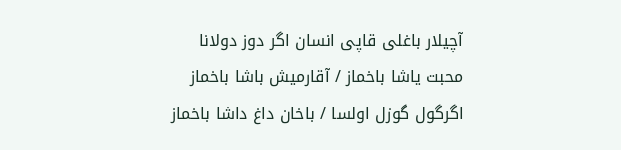آچیلار باغلی قاپی انسان اگر دوز دولانا
محبت یاشا باخماز / آقارمیش باشا باخماز
اگرگول گوزل اولسا / باخان داغ داشا باخماز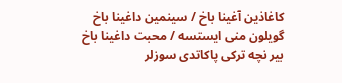كاغاذین آغینا باخ / سینمین داغینا باخ
گویلون منی ایستسه / محبت داغینا باخ
بیر نچه تركی پاكاتدی سوزلر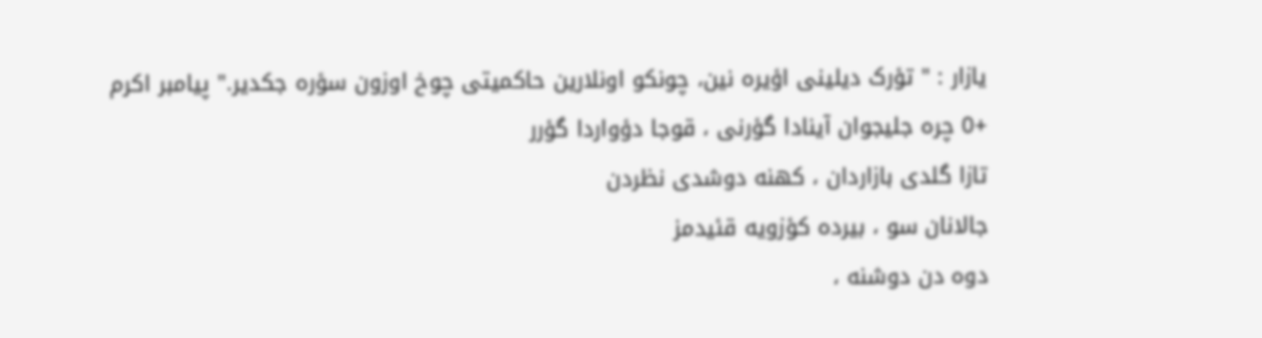یازار : " تؤرک دیلینی اؤیره نین، چونکو اونلارین حاکمیتی چوخ اوزون سؤره جکدیر." پیامبر اکرم
+0 چره جلیجوان آینادا گؤرنی ، قوجا دؤواردا گؤرر
تازا گلدی بازاردان ، كهنه دوشدی نظردن
جالانان سو ، بیرده كؤزویه قئیدمز
دوه دن دوشنه ،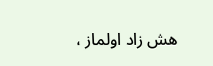هش زاد اولماز ،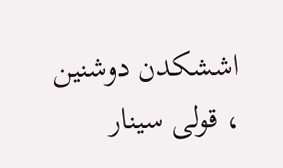اششكدن دوشنین ، قولی سینار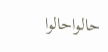حالواحالوا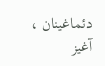دئماغینان ، آغیز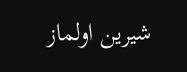شیرین اولماز